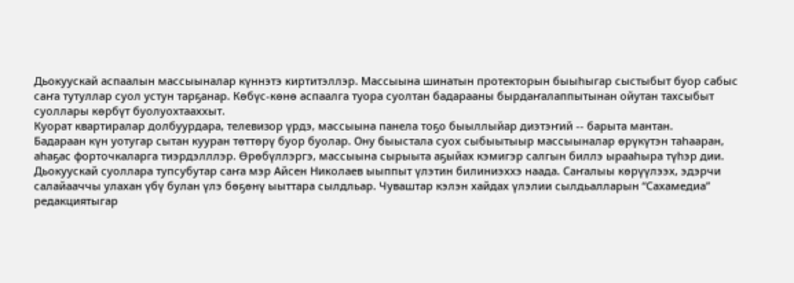Дьокуускай аспаалын массыыналар күннэтэ киртитэллэр. Массыына шинатын протекторын быыһыгар сыстыбыт буор сабыс саҥа тутуллар суол устун тарҕанар. Көбүс-көнө аспаалга туора суолтан бадарааны бырдаҥалаппытынан ойутан тахсыбыт суоллары көрбүт буолуохтааххыт.
Куорат квартиралар долбуурдара, телевизор үрдэ, массыына панела тоҕо быыллыйар диэтэҥий -- барыта мантан.
Бадараан күн уотугар сытан кууран төттөрү буор буолар. Ону быыстала суох сыбыытыыр массыыналар өрүкүтэн таһааран, аһаҕас форточкаларга тиэрдэлллэр. Өрөбүллэргэ, массыына сырыыта аҕыйах кэмигэр салгын биллэ ырааһыра түһэр дии.
Дьокуускай суоллара тупсубутар саҥа мэр Айсен Николаев ыыппыт үлэтин билиниэххэ наада. Саҥалыы көрүүлээх, эдэрчи салайааччы улахан үбү булан үлэ бөҕөнү ыыттара сылдльар. Чуваштар кэлэн хайдах үлэлии сылдьалларын “Сахамедиа” редакциятыгар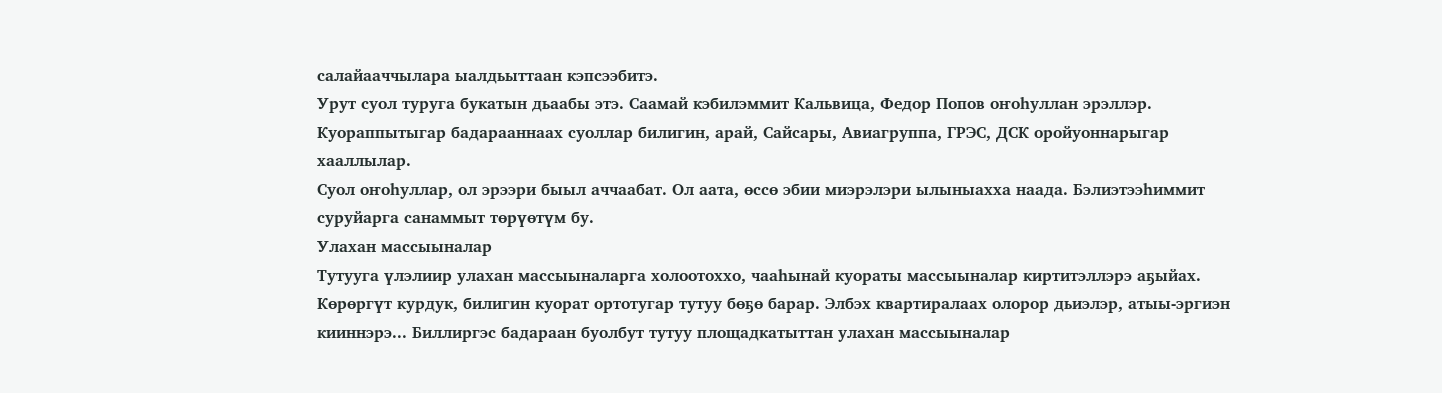салайааччылара ыалдьыттаан кэпсээбитэ.
Урут суол туруга букатын дьаабы этэ. Саамай кэбилэммит Кальвица, Федор Попов оҥоһуллан эрэллэр. Куораппытыгар бадарааннаах суоллар билигин, арай, Сайсары, Авиагруппа, ГРЭС, ДСК оройуоннарыгар хааллылар.
Суол оҥоһуллар, ол эрээри быыл аччаабат. Ол аата, өссө эбии миэрэлэри ылыныахха наада. Бэлиэтээһиммит суруйарга санаммыт төрүөтүм бу.
Улахан массыыналар
Тутууга үлэлиир улахан массыыналарга холоотоххо, чааһынай куораты массыыналар киртитэллэрэ аҕыйах. Көрөргүт курдук, билигин куорат ортотугар тутуу бөҕө барар. Элбэх квартиралаах олорор дьиэлэр, атыы-эргиэн кииннэрэ... Биллиргэс бадараан буолбут тутуу площадкатыттан улахан массыыналар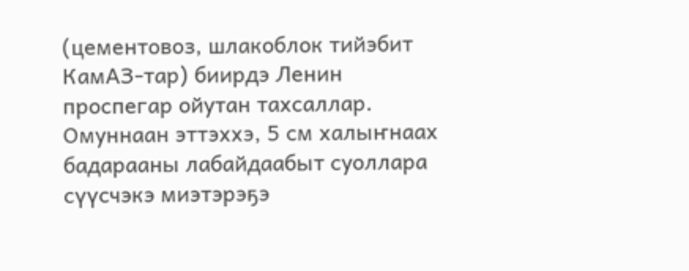(цементовоз, шлакоблок тийэбит КамАЗ-тар) биирдэ Ленин проспегар ойутан тахсаллар. Омуннаан эттэххэ, 5 см халыҥнаах бадарааны лабайдаабыт суоллара сүүсчэкэ миэтэрэҕэ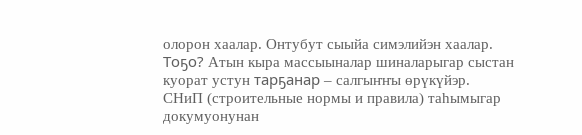олорон хаалар. Онтубут сыыйа симэлийэн хаалар. Тоҕо? Атын кыра массыыналар шиналарыгар сыстан куорат устун тарҕанар – салгыҥҥы өрүкүйэр.
СНиП (строительные нормы и правила) таһымыгар докумуонунан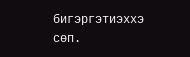бигэргэтиэххэ сөп.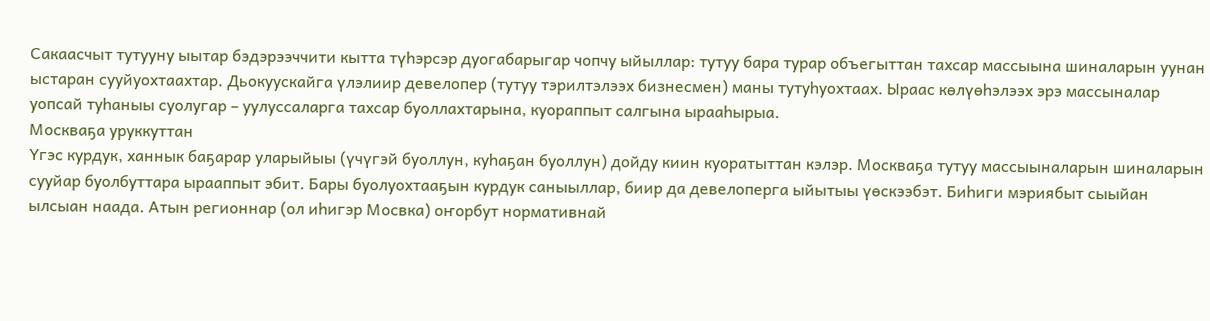Сакаасчыт тутууну ыытар бэдэрээччити кытта түһэрсэр дуогабарыгар чопчу ыйыллар: тутуу бара турар объегыттан тахсар массыына шиналарын уунан ыстаран сууйуохтаахтар. Дьокуускайга үлэлиир девелопер (тутуу тэрилтэлээх бизнесмен) маны тутуһуохтаах. Ыраас көлүөһэлээх эрэ массыналар уопсай туһаныы суолугар – уулуссаларга тахсар буоллахтарына, куораппыт салгына ырааһырыа.
Москваҕа уруккуттан
Үгэс курдук, ханнык баҕарар уларыйыы (үчүгэй буоллун, куһаҕан буоллун) дойду киин куоратыттан кэлэр. Москваҕа тутуу массыыналарын шиналарын сууйар буолбуттара ырааппыт эбит. Бары буолуохтааҕын курдук саныыллар, биир да девелоперга ыйытыы үөскээбэт. Биһиги мэриябыт сыыйан ылсыан наада. Атын регионнар (ол иһигэр Мосвка) оҥорбут нормативнай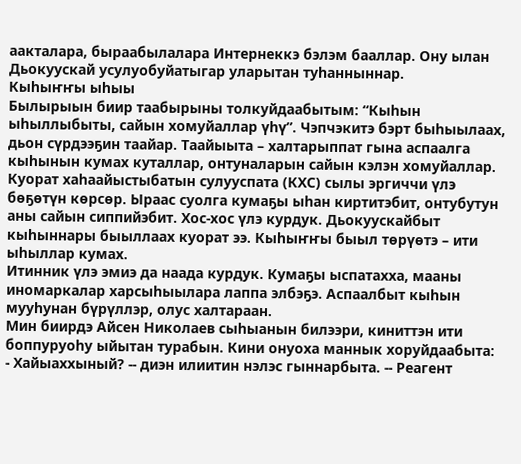аакталара, быраабылалара Интернеккэ бэлэм бааллар. Ону ылан Дьокуускай усулуобуйатыгар уларытан туһанныннар.
Кыһыҥҥы ыһыы
Былырыын биир таабырыны толкуйдаабытым: “Кыһын ыһыллыбыты, сайын хомуйаллар үһү”. Чэпчэкитэ бэрт быһыылаах, дьон сүрдээҕин таайар. Таайыыта – халтарыппат гына аспаалга кыһынын кумах куталлар, онтуналарын сайын кэлэн хомуйаллар. Куорат хаһаайыстыбатын сулууспата (КХС) сылы эргиччи үлэ бөҕөтүн көрсөр. Ыраас суолга кумаҕы ыһан киртитэбит, онтубутун аны сайын сиппийэбит. Хос-хос үлэ курдук. Дьокуускайбыт кыһыннары быыллаах куорат ээ. Кыһыҥҥы быыл төрүөтэ – ити ыһыллар кумах.
Итинник үлэ эмиэ да наада курдук. Кумаҕы ыспатахха, мааны иномаркалар харсыһыылара лаппа элбэҕэ. Аспаалбыт кыһын мууһунан бүрүллэр, олус халтараан.
Мин биирдэ Айсен Николаев сыһыанын билээри, киниттэн ити боппуруоһу ыйытан турабын. Кини онуоха маннык хоруйдаабыта:
- Хайыаххыный? -- диэн илиитин нэлэс гыннарбыта. -- Реагент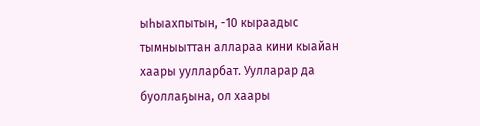ыһыахпытын, -10 кыраадыс тымныыттан аллараа кини кыайан хаары уулларбат. Уулларар да буоллаҕына, ол хаары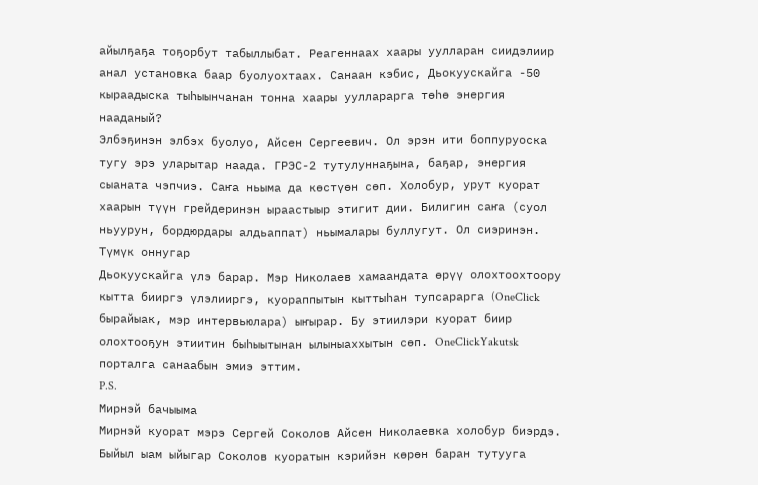айылҕаҕа тоҕорбут табыллыбат. Реагеннаах хаары уулларан сиидэлиир анал установка баар буолуохтаах. Санаан кэбис, Дьокуускайга -50 кыраадыска тыһыынчанан тонна хаары уулларарга төһө энергия нааданый?
Элбэҕинэн элбэх буолуо, Айсен Сергеевич. Ол эрэн ити боппуруоска тугу эрэ уларытар наада. ГРЭС-2 тутулуннаҕына, баҕар, энергия сыаната чэпчиэ. Саҥа ньыма да көстүөн сөп. Холобур, урут куорат хаарын түүн грейдеринэн ыраастыыр этигит дии. Билигин саҥа (суол ньуурун, бордюрдары алдьаппат) ньымалары буллугут. Ол сиэринэн.
Түмүк оннугар
Дьокуускайга үлэ барар. Мэр Николаев хамаандата өрүү олохтоохтоору кытта бииргэ үлэлииргэ, куораппытын кыттыһан тупсарарга (OneClick бырайыак, мэр интервьюлара) ыҥырар. Бу этиилэри куорат биир олохтооҕун этиитин быһыытынан ылыныаххытын сөп. OneClickYakutsk порталга санаабын эмиэ эттим.
P.S.
Мирнэй бачыыма
Мирнэй куорат мэрэ Сергей Соколов Айсен Николаевка холобур биэрдэ. Быйыл ыам ыйыгар Соколов куоратын кэрийэн көрөн баран тутууга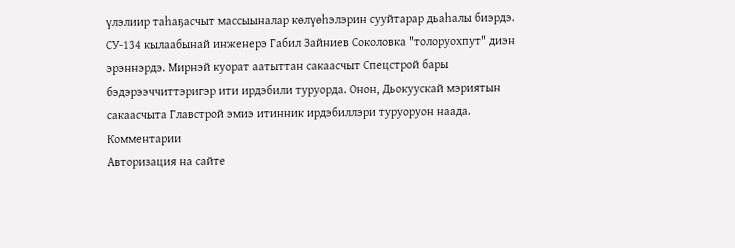үлэлиир таһаҕасчыт массыыналар көлүөһэлэрин сууйтарар дьаһалы биэрдэ. СУ-134 кылаабынай инженерэ Габил Зайниев Соколовка "толоруохпут" диэн эрэннэрдэ. Мирнэй куорат аатыттан сакаасчыт Спецстрой бары бэдэрээччиттэригэр ити ирдэбили туруорда. Онон, Дьокуускай мэриятын сакаасчыта Главстрой эмиэ итинник ирдэбиллэри туруоруон наада.
Комментарии
Авторизация на сайте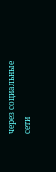через социальные сети